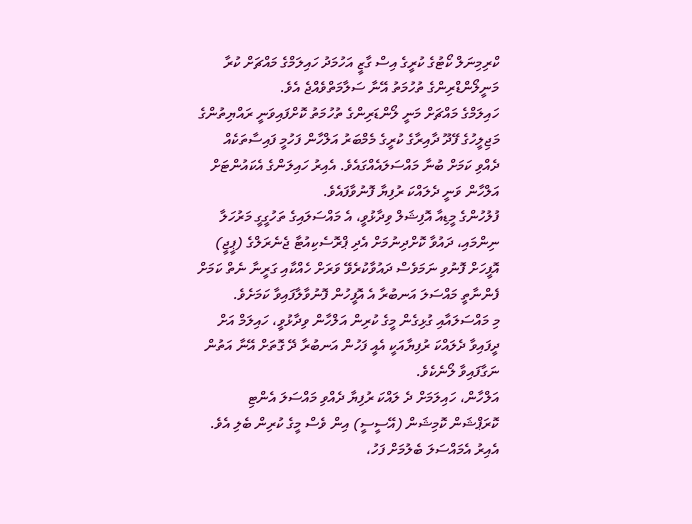ކްރިމިނަލް ކޯޓުގެ ކުރީގެ އިސް ގާޒީ އަހުމަދު ހައިލަމްގެ މައްޗަށް ކުރާ މަނީލޯންޑްރިންގެ ތުހުމަތު އޭނާ ސަލާމަތްވެއްޖެ އެވެ.
ހައިލަމްގެ މައްޗަށް މަނީ ލޯންޑަރިންގެ ތުހުމަތު ކޮށްފައިވަނީ ރައްޔިތުންގެ މަޖިލީހުގެ ފޭދޫ ދާއިރާގެ ކުރީގެ މެމްބަރު އަލްހާން ފަހުމީ ފައިސާތަކެއް ދެއްވި ކަމަށް ބުނާ މައްސަލައެއްގައެވެ. އެއިރު ހައިލަންގެ އެކައުންޓަށް އަލްހާން ވަނީ ދެލައްކަ ރުފިޔާ ފޮނުވާފައެވެ.
ފުލުހުންގެ މީޑިއާ އޮފިޝަލް ވިދާޅުވީ، އެ މައްސަލައިގެ ތަހުގީގީ މަރުހަލާ ނިންމައި، ދައުވާ ކޮށްދިނުމަށް އެދި ޕްރޮސެކިއުޓާ ޖެނެރަލްގެ (ޕީޖީ) އޮފީހަށް ފޮނުވި ނަމަވެސް ދައުވާކުރެވޭ ވަރަށް ހެއްކާއި ގަރީނާ ނެތް ކަމަށް ފެންނާތީ މައްސަލަ އަނބުރާ އެ އޮފީހުން ފޮނުވާލާފައިވާ ކަމަށެވެ.
މި މައްސަލައާއި ގުޅިގެން މީގެ ކުރިން އަލްހާން ވިދާޅުވީ، ހައިލަމް އަށް ދީފައިވާ ދެލައްކަ ރުފިޔާއަކީ އެއީ ފަހުން އަނބުރާ ދޭ ގޮތަށް އޭނާ އަތުން ނަގާފައިވާ ލޯނެކެވެ.
އަލްހާން، ހައިލަމަށް ދެ ލައްކަ ރުފިޔާ ދެއްވި މައްސަލަ އެންޓި ކޮރަޕްޝަން ކޮމިޝަން (އޭސީސީ) އިން ވެސް މީގެ ކުރިން ބެލި އެވެ. އެއިރު އެމައްސަލަ ބެލުމަށް ފަހު،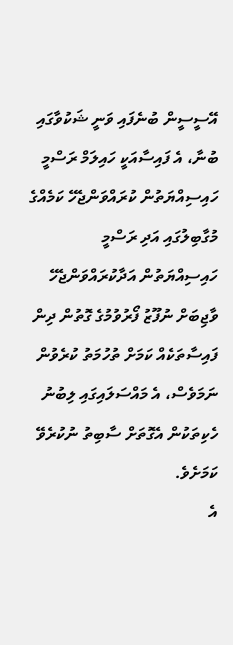އޭސީސީން ބުނެފައި ވަނީ ޝަކުވާގައި ބުނާ، އެ ފައިސާއަކީ ހައިލަމް ރަސްމީ ހައިސިއްޔަތުން ކުރައްވަންޖެހޭ ކަމެއްގެ މުގާބިލުގައި އަދި ރަސްމީ ހައިސިއްޔަތުން އަދާކުރައްވަންޖެހޭ ވާޖިބަށް ނުފޫޒު ފޯރުވުމުގެ ގޮތުން ދިން ފައިސާތަކެއް ކަމަށް ތުހުމަތު ކުރެވުން ނަމަވެސް، އެ މައްސަލައިގައި ލިބުނު ހެކިތަކުން އެގޮތަށް ސާބިތު ނުކުރެވޭ ކަމަށެވެ.
އެ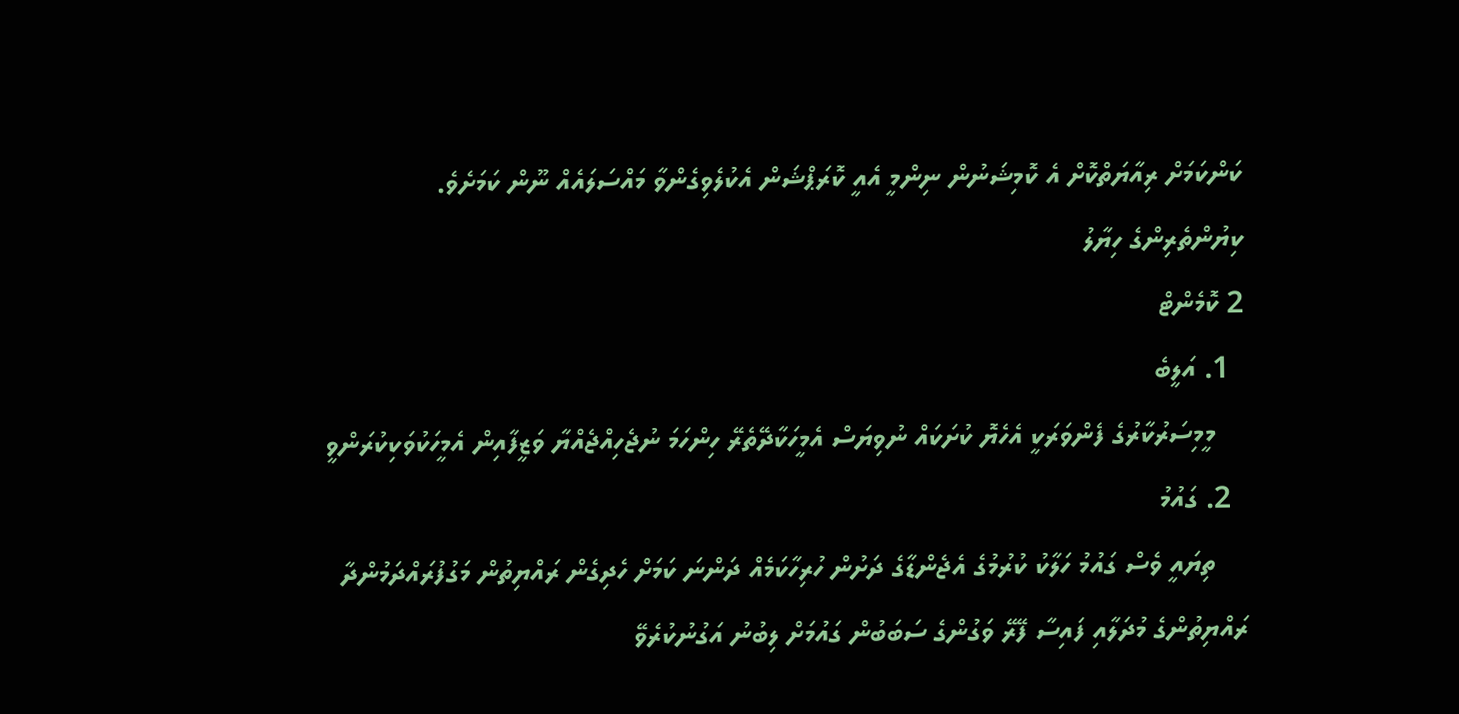ކަންކަމަށް ރިއާޔަތްކޮށް އެ ކޮމިޝަނުން ނިންމީ އެއީ ކޮރަޕްޝަން އެކުލެވިގެންވާ މައްސަލައެއް ނޫން ކަމަށެވެ.
ކިޔުންތެރިންގެ ހިޔާލު
2 ކޮމެންޓް
  1. އަލީބެ
    މީމިސަރުކާރުގެ ފެންވަރަކީ އެހެޔޮ ކުށަކައް ނުވިޔަސް އެމީހަކާދޭތެރޭ ހިންހަމަ ނުޖެހިއްޖެއްޔާ ވަޒީފާއިން އެމީހަކުވަކިކުރަންވީ
  2. ގައުމު
    ތިޔައީ ވެސް ގައުމު ހަލާކު ކުރުމުގެ އެޖެންޑާގެ ދަށުން ހުރިހާކަމެއް ދަންނަ ކަމަށް ހެދިގެން ރައްޔިތުން މަގުފުރައްދަމުންދާ ރައްޔިތުންގެ މުދަލާއި ފައިސާ ފޭރޭ ވަގުންގެ ސަބަބުން ގައުމަށް ލިބުނު އަގުނުކުރެވޭ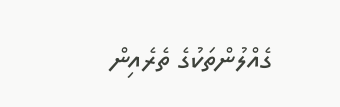ގެއްލުންތަކުގެ ތެރެއިން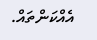އެއްކަންތައް.